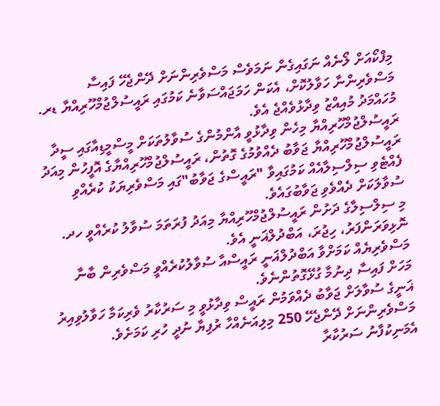މިފްކޯއަށް ލޯނެއް ނަގައިގެން ނަމަވެސް މަސްވެރިންނަށް ދޭންޖެހޭ ފައިސާ މަސްވެރިންނާ ހަވާލުކޮށް، އެކަން ހަމަޖައްސަވާނެ ކަމުގައި ރައީސުލްޖުމްހޫރިއްޔާ ޑރ. މުހައްމަދު މުއިއްޒު ވިދާޅުވެއްޖެ އެވެ.
ރައީސުލްޖުމްހޫރިއްޔާ މިހެން ވިދާޅުވީ އާންމުންގެ ސުވާލުތަކަށް މީސްމީޑިއާގައި ސީދާ ރައީސުލްޖުމްހޫރިއްޔާ ޖަވާބު ދެއްވުމުގެ ގޮތުން، ރައީސުލްޖުމްހޫރިއްޔާގެ އޮފީހުން މިއަދު ފެއްޓެވި ސިލްސިލާއެއް ކަމުގައިވާ "ރައީސްގެ ޖަވާބު"ގައި މަސްވެރިޔަކު ކުރެއްވި ސުވާލަކަށް ދެއްވެވި ޖަވާބުގައެވެ.
މި ސިލްސިލާގެ ދަށުން ރައީސުލްޖުމްހޫރިއްޔާ މިއަދު ފުރަތަމަ ސުވާލު ކުރެއްވީ ހދ. ނޮޅިވަރަންފަރު، ހިޖުރަ، އަބްދުލްޣަނީ އެވެ.
މަސްވެރިޔެއް ކަމަށްވާ އަބްދުލްޣަނީ ރައީސްއާ ސުވާލުކުރެއްވީ މަސްވެރިން ބާނާ މަހަށް ފައިސާ ދިނުމާ ގުޅޭގޮތުންނެވެ.
ޣަނީގެ ސުވާލަށް ޖަވާބު ދެއްވަމުން ރައީސް ވިދާޅުވީ މި ސަރުކާރު ވެރިކަމާ ހަވާލުވިއިރު މަސްވެރިންނަށް ދޭންޖެހޭ 250 މިލިއަނެއްހާ ރުފިޔާ ނުދީ ހުރި ކަމަށެވެ.
އެމަނިކުފާނު ސަރުކާރާ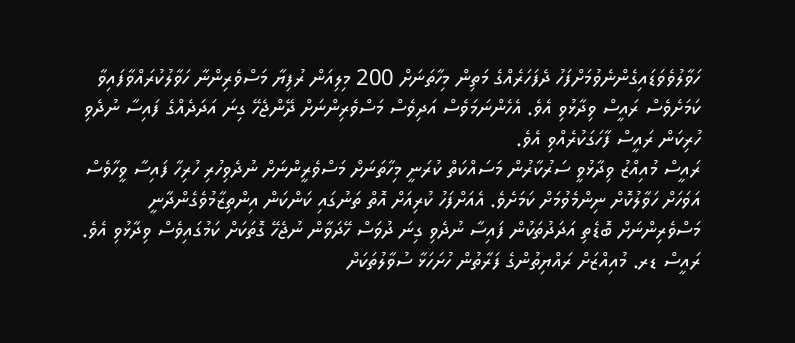ހަވާލުވެވަޑައިގެންނެވުމަށްފަހު ދެފަހަރެއްގެ މަތިން މިހާތަނަށް 200 މިލިއަން ރުފިޔާ މަސްވެރިންނާ ހަވާލުކުރައްވާފައިވާ ކަމަށެވެސް ރައީސް ވިދާޅުވި އެވެ. އެހެންނަމަވެސް އަދިވެސް މަސްވެރިންނަށް ދޭންޖެހޭ ގިނަ އަދަދެއްގެ ފައިސާ ނުދެވި ހުރިކަން ރައީސް ފާހަގަކުރެއްވި އެވެ.
ރައީސް މުއިއްޒު ވިދާޅުވީ ސަރުކާރުން މަސައްކަތް ކުރަނީ މިހާތަނަށް މަސްވެރީންނަށް ނުދެވިހުރި ހުރިހާ ފައިސާ ވީހާވެސް އަވަހަށް ހަވާލުކޮށް ނިންމެވުމަށް ކަމަށެވެ. އެއަށްފަހު ކުރިއަށް އޮތް ތަނުގައި ކަންކަން އިންތިޒާމުވެގެންދާނީ މަސްވެރިންނަށް ބޮޑެތި އަދަދުތަކުން ފައިސާ ނުދެވި ގިނަ ދުވަސް ހޭދަވާން ނުޖެހޭ ގޮތަކަށް ކަމުގައިވެސް ވިދާޅުވި އެވެ.
ރައީސް ޑރ. މުއިއްޒަށް ރައްޔިތުންގެ ފަރާތުން ހުށަހަޅާ ސުވާލުތަކަށް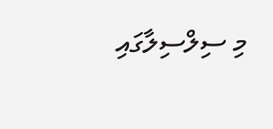މި ސިލްސިލާގައި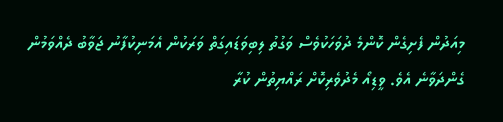މިއަދުން ފެށިގެން ކޮންމެ ދުވަހަކުވެސް ވަގުތު ލިބިވަޑައިގަތް ވަރަކުން އެމަނިކުފާނު ޖަވާބު ދެއްވަމުން ގެންދަވާނެ އެވެ. ވީޑިއޯ މެދުވެރިކޮށް ރައްޔިތުން ކުރާ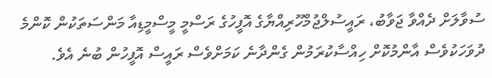ސުވާލަށް ދެއްވާ ޖަވާބު، ރައީސުލްޖުމްހޫރިއްޔާގެ އޮފީހުގެ ރަސްމީ މީސްމީޑިއާ މަންސަތަކުން ކޮންމެ ދުވަހަކުވެސް އާންމުކޮށް ހިއްސާކުރަމުން ގެންދާނެ ކަމަށްވެސް ރައީސް އޮފީހުން ބުނެ އެވެ.